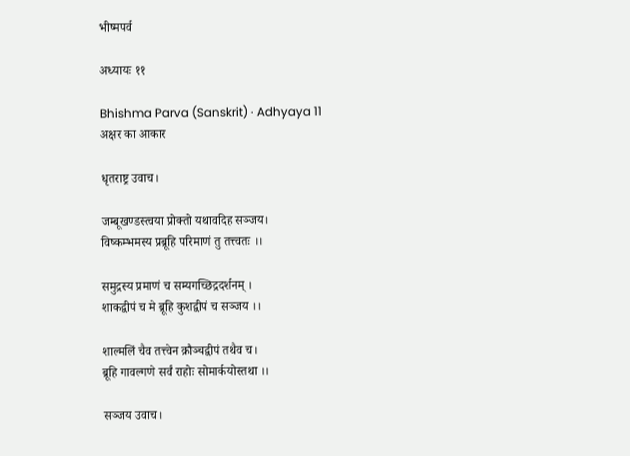भीष्मपर्व

अध्यायः ११

Bhishma Parva (Sanskrit) · Adhyaya 11
अक्षर का आकार

धृतराष्ट्र उवाच।

जम्बूखण्डस्त्वया प्रोक्तो यथावदिह सञ्जय।
विष्कम्भमस्य प्रब्रूहि परिमाणं तु तत्त्वतः ।।

समुद्रस्य प्रमाणं च सम्यगच्छिद्रदर्शनम् ।
शाकद्वीपं च मे ब्रूहि कुशद्वीपं च सञ्जय ।।

शाल्मलिं चैव तत्त्वेन क्रौञ्चद्वीपं तथैव च।
ब्रूहि गावल्गणे सर्वं राहोः सोमार्कयोस्तथा ।।

सञ्जय उवाच।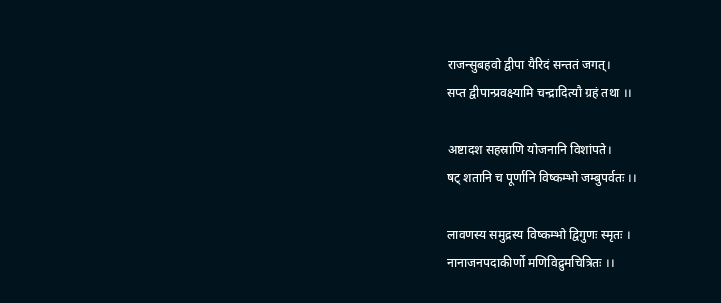राजन्सुबहवो द्वीपा यैरिदं सन्ततं जगत्।
सप्त द्वीपान्प्रवक्ष्यामि चन्द्रादित्यौ ग्रहं तथा ।।

अष्टादश सहस्राणि योजनानि विशांपते।
षट् शतानि च पूर्णानि विष्कम्भो जम्बुपर्वतः ।।

लावणस्य समुद्रस्य विष्कम्भो द्विगुणः स्मृतः ।
नानाजनपदाकीर्णो मणिविद्रुमचित्रितः ।।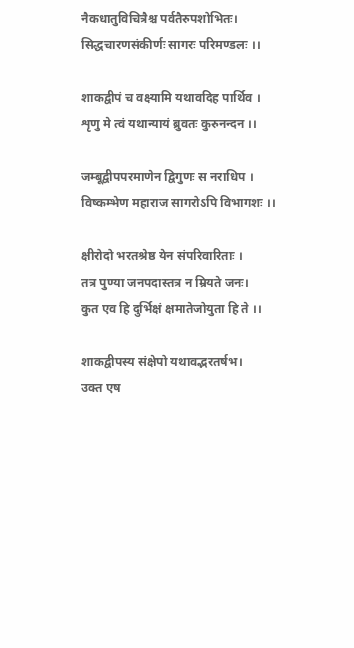नैकधातुविचित्रैश्च पर्वतैरुपशोभितः।
सिद्धचारणसंकीर्णः सागरः परिमण्डलः ।।

शाकद्वीपं च वक्ष्यामि यथावदिह पार्थिव ।
शृणु मे त्वं यथान्यायं ब्रुवतः कुरुनन्दन ।।

जम्बूद्वीपपरमाणेन द्विगुणः स नराधिप ।
विष्कम्भेण महाराज सागरोऽपि विभागशः ।।

क्षीरोदो भरतश्रेष्ठ येन संपरिवारिताः ।
तत्र पुण्या जनपदास्तत्र न म्रियते जनः।
कुत एव हि दुर्भिक्षं क्षमातेजोयुता हि ते ।।

शाकद्वीपस्य संक्षेपो यथावद्भरतर्षभ।
उक्त एष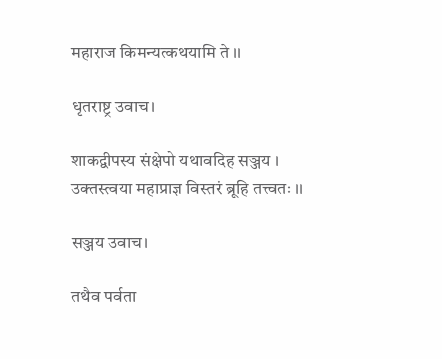महाराज किमन्यत्कथयामि ते ।।

धृतराष्ट्र उवाच।

शाकद्वीपस्य संक्षेपो यथावदिह सञ्जय ।
उक्तस्त्वया महाप्राज्ञ विस्तरं ब्रूहि तत्त्वतः ।।

सञ्जय उवाच।

तथैव पर्वता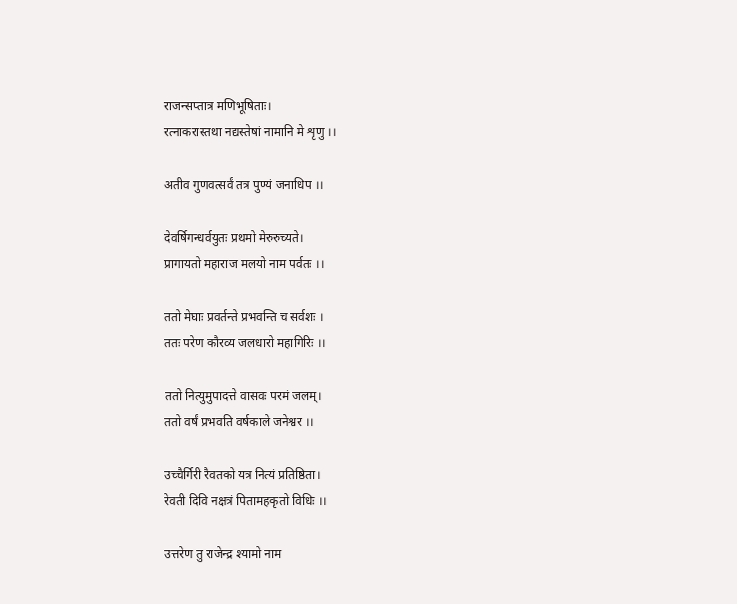राजन्सप्तात्र मणिभूषिताः।
रत्नाकरास्तथा नद्यस्तेषां नामानि मे शृणु ।।

अतीव गुणवत्सर्वं तत्र पुण्यं जनाधिप ।।

देवर्षिगन्धर्वयुतः प्रथमो मेरुरुच्यते।
प्रागायतो महाराज मलयो नाम पर्वतः ।।

ततो मेघाः प्रवर्तन्ते प्रभवन्ति च सर्वशः ।
ततः परेण कौरव्य जलधारो महागिरिः ।।

ततो नित्युमुपादत्ते वासवः परमं जलम्।
ततो वर्षं प्रभवति वर्षकाले जनेश्वर ।।

उच्चैर्गिरी रैवतको यत्र नित्यं प्रतिष्ठिता।
रेवती दिवि नक्षत्रं पितामहकृतो विधिः ।।

उत्तरेण तु राजेन्द्र श्यामो नाम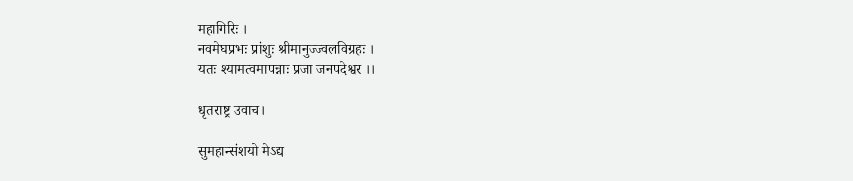महागिरिः ।
नवमेघप्रभः प्रांशुः श्रीमानुज्ज्वलविग्रहः ।
यतः श्यामत्वमापन्नाः प्रजा जनपदेश्वर ।।

धृतराष्ट्र उवाच।

सुमहान्संशयो मेऽद्य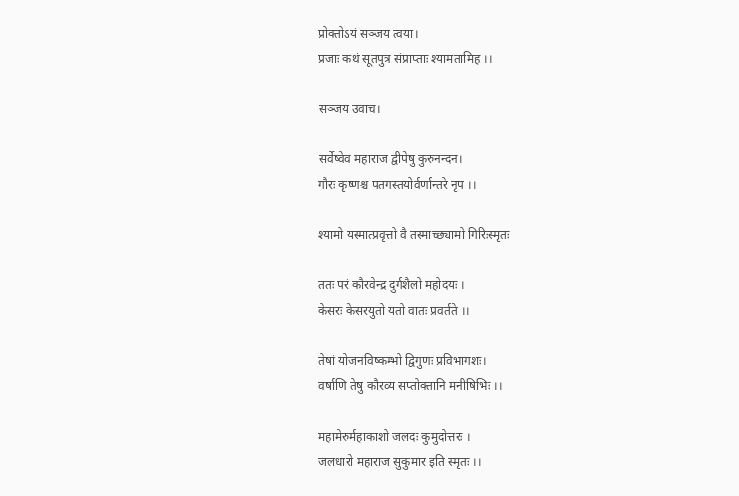प्रोक्तोऽयं सञ्जय त्वया।
प्रजाः कथं सूतपुत्र संप्राप्ताः श्यामतामिह ।।

सञ्जय उवाच।

सर्वेष्वेव महाराज द्वीपेषु कुरुनन्दन।
गौरः कृष्णश्च पतगस्तयोर्वर्णान्तरे नृप ।।

श्यामो यस्मात्प्रवृत्तो वै तस्माच्छ्यामो गिरिःस्मृतः

ततः परं कौरवेन्द्र दुर्गशैलो महोदयः ।
केसरः केसरयुतो यतो वातः प्रवर्तते ।।

तेषां योजनविष्कम्भो द्विगुणः प्रविभागशः।
वर्षाणि तेषु कौरव्य सप्तोक्तानि मनीषिभिः ।।

महामेरुर्महाकाशो जलदः कुमुदोत्तरः ।
जलधारो महाराज सुकुमार इति स्मृतः ।।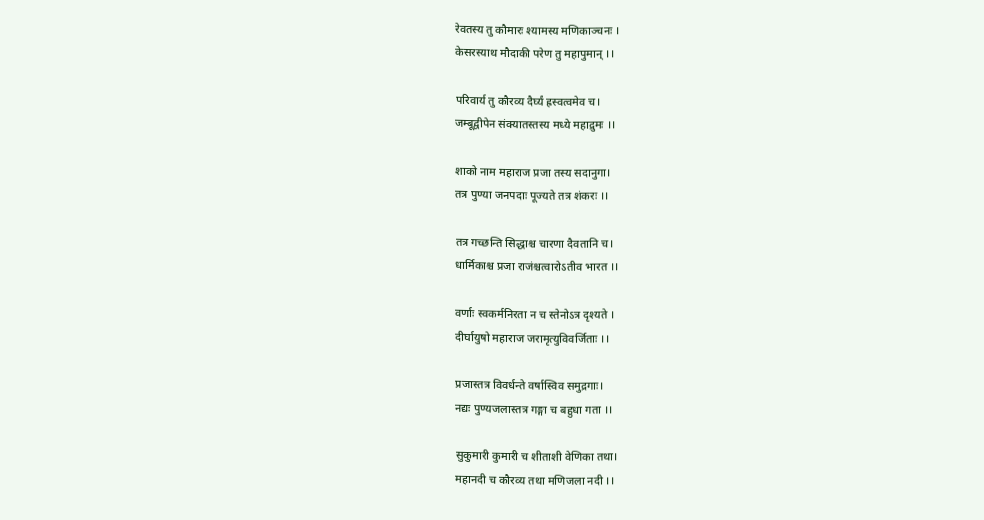रेवतस्य तु कौमारः श्यामस्य मणिकाञ्चनः ।
केसरस्याथ मौदाकी परेण तु महापुमान् ।।

परिवार्य तु कौरव्य दैर्घ्यं ह्रस्वत्वमेव च।
जम्बूद्वीपेन संक्यातस्तस्य मध्ये महाद्रुमः ।।

शाको नाम महाराज प्रजा तस्य सदानुगा।
तत्र पुण्या जनपदाः पूज्यते तत्र शंकरः ।।

तत्र गच्छन्ति सिद्धाश्च चारणा दैवतानि च।
धार्मिकाश्च प्रजा राजंश्चत्वारोऽतीव भारत ।।

वर्णाः स्वकर्मनिरता न च स्तेनोऽत्र दृश्यते ।
दीर्घायुषो महाराज जरामृत्युविवर्जिताः ।।

प्रजास्तत्र विवर्धन्ते वर्षास्विव समुद्रगाः।
नद्यः पुण्यजलास्तत्र गङ्गा च बहुधा गता ।।

सुकुमारी कुमारी च शीताशी वेणिका तथा।
महानदी च कौरव्य तथा मणिजला नदी ।।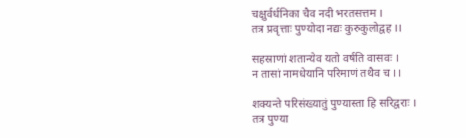चक्षुर्वर्धनिका चैव नदी भरतसत्तम ।
तत्र प्रवृत्ताः पुण्योदा नद्यः कुरुकुलोद्वह ।।

सहस्राणां शतान्येव यतो वर्षति वासवः ।
न तासां नामधेयानि परिमाणं तथैव च ।।

शक्यन्ते परिसंख्यातुं पुण्यास्ता हि सरिद्वराः ।
तत्र पुण्या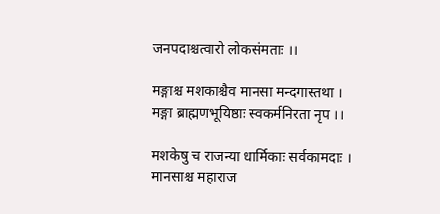जनपदाश्चत्वारो लोकसंमताः ।।

मङ्गाश्च मशकाश्चैव मानसा मन्दगास्तथा ।
मङ्गा ब्राह्मणभूयिष्ठाः स्वकर्मनिरता नृप ।।

मशकेषु च राजन्या धार्मिकाः सर्वकामदाः ।
मानसाश्च महाराज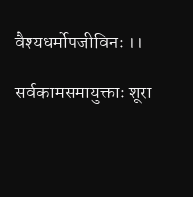वैश्यधर्मोपजीविनः ।।

सर्वकामसमायुक्ताः शूरा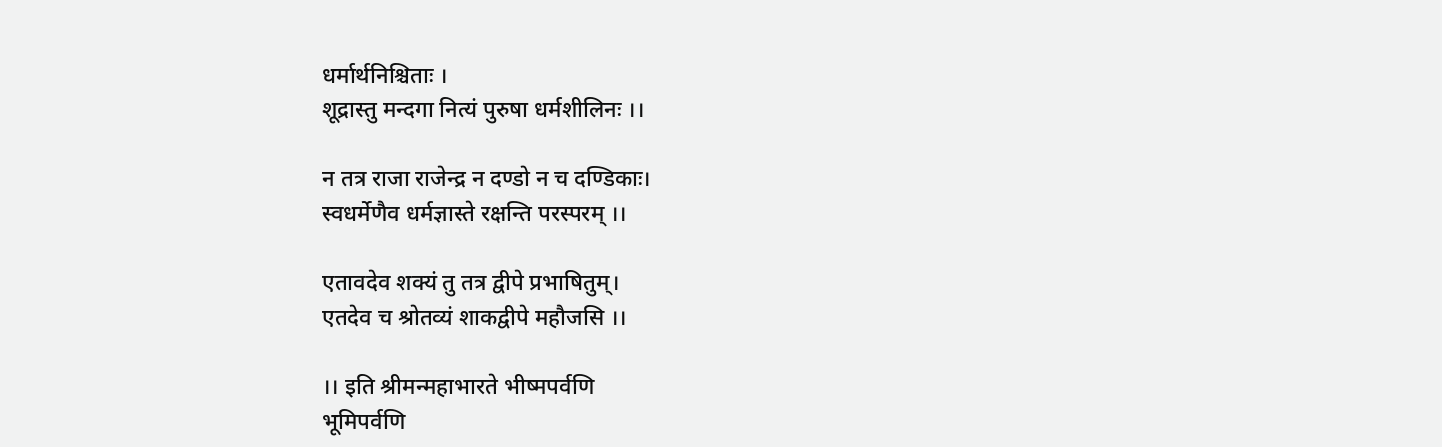धर्मार्थनिश्चिताः ।
शूद्रास्तु मन्दगा नित्यं पुरुषा धर्मशीलिनः ।।

न तत्र राजा राजेन्द्र न दण्डो न च दण्डिकाः।
स्वधर्मेणैव धर्मज्ञास्ते रक्षन्ति परस्परम् ।।

एतावदेव शक्यं तु तत्र द्वीपे प्रभाषितुम्।
एतदेव च श्रोतव्यं शाकद्वीपे महौजसि ।।

।। इति श्रीमन्महाभारते भीष्मपर्वणि
भूमिपर्वणि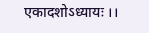एकादशोऽध्यायः ।।